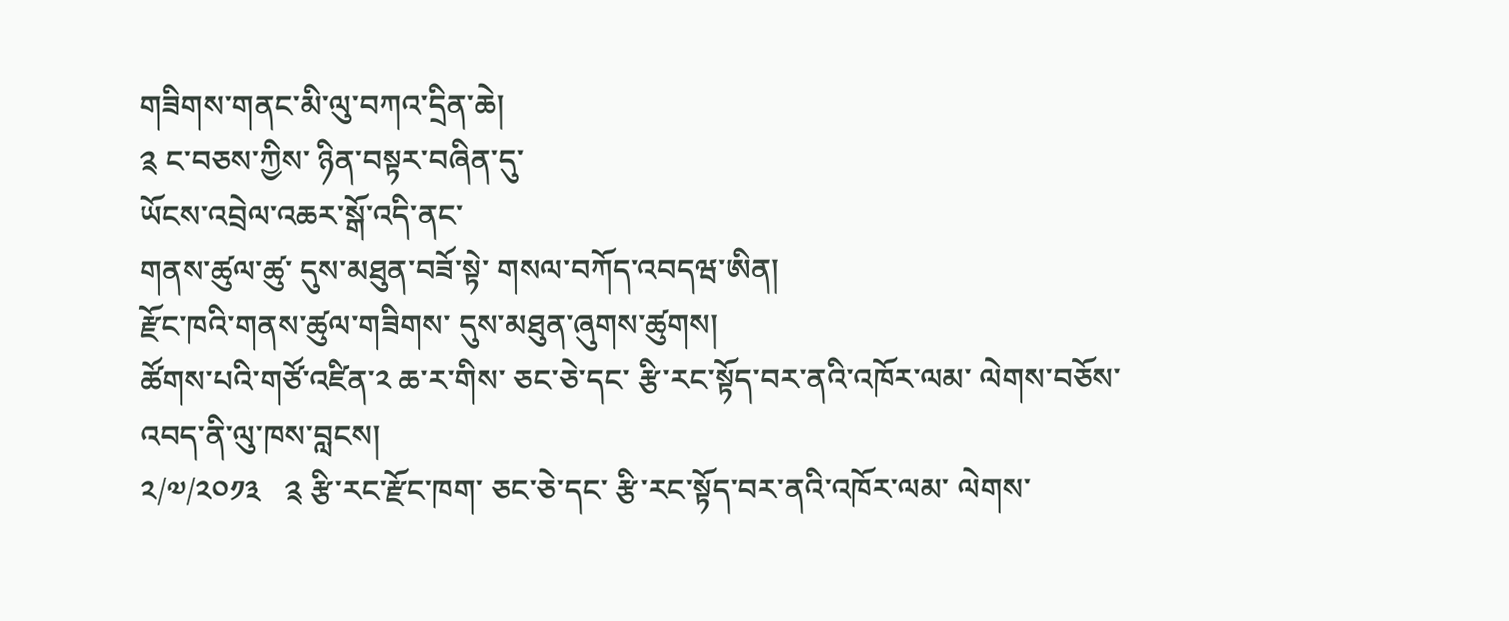གཟིགས་གནང་མི་ལུ་བཀའ་དྲིན་ཆེ།
༉ ང་བཅས་ཀྱིས་ ཉིན་བསྟར་བཞིན་དུ་
ཡོངས་འབྲེལ་འཆར་སྒོ་འདི་ནང་
གནས་ཚུལ་ཚུ་ དུས་མཐུན་བཟོ་སྟེ་ གསལ་བཀོད་འབདཝ་ཨིན།
རྫོང་ཁའི་གནས་ཚུལ་གཟིགས་ དུས་མཐུན་ཞུགས་ཚུགས།
ཚོགས་པའི་གཙོ་འཛིན་༢ ཆ་ར་གིས་ ཅང་ཅེ་དང་ རྩི་རང་སྟོད་བར་ནའི་འཁོར་ལམ་ ལེགས་བཅོས་འབད་ནི་ལུ་ཁས་བླངས།
༢/༧/༢༠༡༣   ༉ རྩི་རང་རྫོང་ཁག་ ཅང་ཅེ་དང་ རྩི་རང་སྟོད་བར་ནའི་འཁོར་ལམ་ ལེགས་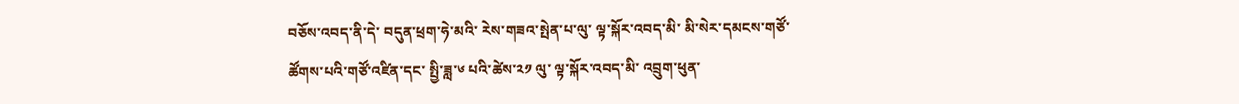བཅོས་འབད་ནི་དེ་ བདུན་ཕྲག་ཧེ་མའི་ རེས་གཟའ་སྤེན་པ་ལུ་ ལྟ་སྐོར་འབད་མི་ མི་སེར་དམངས་གཙོ་ཚོགས་པའི་གཙོ་འཛིན་དང་ སྤྱི་ཟླ་༦ པའི་ཚེས་༢༡ ལུ་ ལྟ་སྐོར་འབད་མི་ འབྲུག་ཕུན་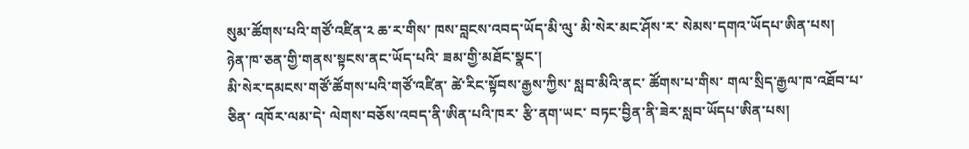སུམ་ཚོགས་པའི་གཙོ་འཛིན་༢ ཆ་ར་གིས་ ཁས་བླངས་འབད་ཡོད་མི་ལུ་ མི་སེར་མང་ཤོས་ར་ སེམས་དགའ་ཡོདཔ་ཨིན་པས།
ཉེན་ཁ་ཅན་གྱི་གནས་སྟངས་ནང་ཡོད་པའི་ ཟམ་གྱི་མཐོང་སྣང་།
མི་སེར་དམངས་གཙོ་ཚོགས་པའི་གཙོ་འཛིན་ ཚེ་རིང་སྟོབས་རྒྱས་ཀྱིས་ སླབ་མིའི་ནང་ ཚོགས་པ་གིས་ གལ་སྲིད་རྒྱལ་ཁ་འཐོབ་པ་ཅིན་ འཁོར་ལམ་དེ་ ལེགས་བཅོས་འབད་ནི་ཨིན་པའི་ཁར་ རྩི་ནག་ཡང་ བཏང་བྱིན་ནི་ཟེར་སླབ་ཡོདཔ་ཨིན་པས།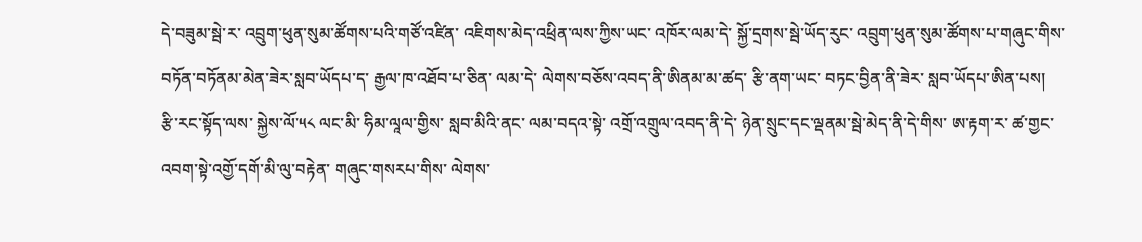དེ་བཟུམ་སྦེ་ར་ འབྲུག་ཕུན་སུམ་ཚོགས་པའི་གཙོ་འཛིན་ འཇིགས་མེད་འཕྲིན་ལས་ཀྱིས་ཡང་ འཁོར་ལམ་དེ་ སྐྱོ་དྲགས་སྦེ་ཡོད་རུང་ འབྲུག་ཕུན་སུམ་ཚོགས་པ་གཞུང་གིས་ བཏོན་བཏོནམ་མེན་ཟེར་སླབ་ཡོདཔ་ད་ རྒྱལ་ཁ་འཐོབ་པ་ཅིན་ ལམ་དེ་ ལེགས་བཅོས་འབད་ནི་ཨིནམ་མ་ཚད་ རྩི་ནག་ཡང་ བཏང་བྱིན་ནི་ཟེར་ སླབ་ཡོདཔ་ཨིན་པས།
རྩི་རང་སྟོད་ལས་ སྐྱེས་ལོ་༥༨ ལང་མི་ ཧིམ་ལཱལ་གྱིས་ སླབ་མིའི་ནང་ ལམ་བདའ་སྟེ་ འགྲོ་འགྲུལ་འབད་ནི་དེ་ ཉེན་སྲུང་དང་ལྡནམ་སྦེ་མེད་ནི་དེ་གིས་ ཨ་རྟག་ར་ ཚ་གྱང་འབག་སྟེ་འགྱོ་དགོ་མི་ལུ་བརྟེན་ གཞུང་གསརཔ་གིས་ ལེགས་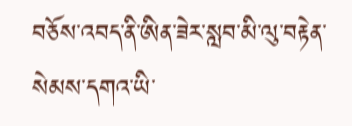བཅོས་འབད་ནི་ཨིན་ཟེར་སླབ་མི་ལུ་བརྟེན་ སེམས་དགའ་ཡི་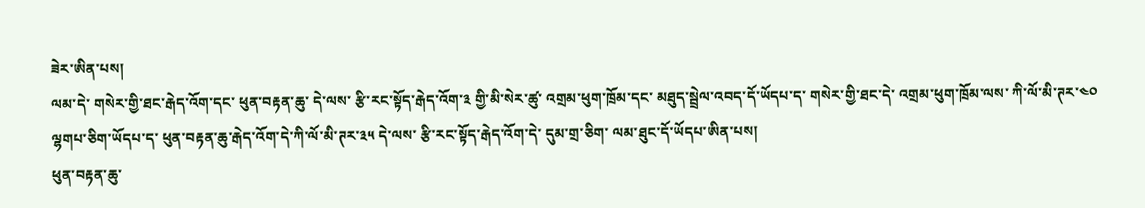ཟེར་ཨིན་པས།
ལམ་དེ་ གསེར་གྱི་ཐང་རྒེད་འོག་དང་ ཕུན་བརྟན་ཆུ་ དེ་ལས་ རྩི་རང་སྟོད་རྒེད་འོག་༣ གྱི་མི་སེར་ཚུ་ འགྲམ་ཕུག་ཁྲོམ་དང་ མཐུད་སྦྲེལ་འབད་དོ་ཡོདཔ་ད་ གསེར་གྱི་ཐང་དེ་ འགྲམ་ཕུག་ཁྲོམ་ལས་ ཀི་ལོ་མི་ཊར་༤༠ ལྷགཔ་ཅིག་ཡོདཔ་ད་ ཕུན་བརྟན་ཆུ་རྒེད་འོག་དེ་ཀི་ལོ་མི་ཊར་༣༥ དེ་ལས་ རྩི་རང་སྟོད་རྒེད་འོག་དེ་ དུམ་གྲ་ཅིག་ ལམ་ཐུང་དོ་ཡོདཔ་ཨིན་པས།
ཕུན་བརྟན་ཆུ་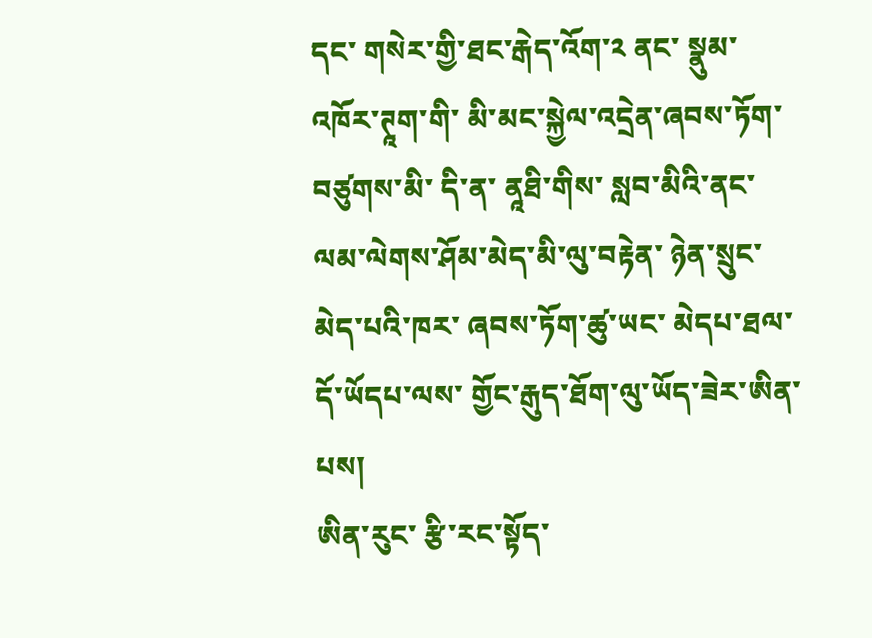དང་ གསེར་གྱི་ཐང་རྒེད་འོག་༢ ནང་ སྣུམ་འཁོར་ཊཱག་གི་ མི་མང་སྐྱེལ་འདྲེན་ཞབས་ཏོག་བཙུགས་མི་ དི་ན་ ནཱཐི་གིས་ སླབ་མིའི་ནང་ ལམ་ལེགས་ཤོམ་མེད་མི་ལུ་བརྟེན་ ཉེན་སྲུང་མེད་པའི་ཁར་ ཞབས་ཏོག་ཚུ་ཡང་ མེདཔ་ཐལ་དོ་ཡོདཔ་ལས་ གྱོང་རྒུད་ཐོག་ལུ་ཡོད་ཟེར་ཨིན་པས།
ཨིན་རུང་ རྩི་རང་སྟོད་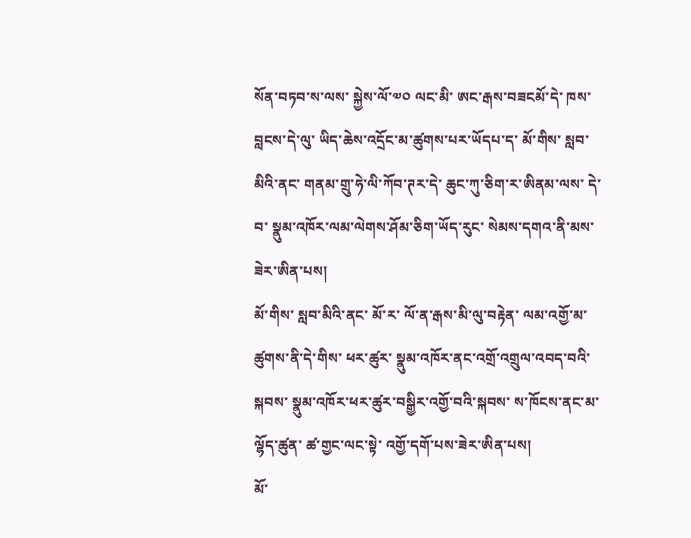སོན་བཏབ་ས་ལས་ སྐྱེས་ལོ་༧༠ ལང་མི་ ཨང་རྒས་བཟངམོ་དེ་ ཁས་བླངས་དེ་ལུ་ ཡིད་ཆེས་འདྲོང་མ་ཚུགས་པར་ཡོདཔ་ད་ མོ་གིས་ སླབ་མིའི་ནང་ གནམ་གྲུ་ཧེ་ལི་ཀོབ་ཊར་དེ་ ཆུང་ཀུ་ཅིག་ར་ཨིནམ་ལས་ དེ་བ་ སྣུམ་འཁོར་ལམ་ལེགས་ཤོམ་ཅིག་ཡོད་རུང་ སེམས་དགའ་ནི་མས་ཟེར་ཨིན་པས།
མོ་གིས་ སླབ་མིའི་ནང་ མོ་ར་ ལོ་ན་རྒས་མི་ལུ་བརྟེན་ ལམ་འགྱོ་མ་ཚུགས་ནི་དེ་གིས་ ཕར་ཚུར་ སྣུམ་འཁོར་ནང་འགྲོ་འགྲུལ་འབད་བའི་སྐབས་ སྣུམ་འཁོར་ཕར་ཚུར་བསྒྱིར་འགྱོ་བའི་སྐབས་ ས་ཁོངས་ནང་མ་ལྷོད་ཚུན་ ཚ་གྱང་ལང་སྟེ་ འགྱོ་དགོ་པས་ཟེར་ཨིན་པས།
མོ་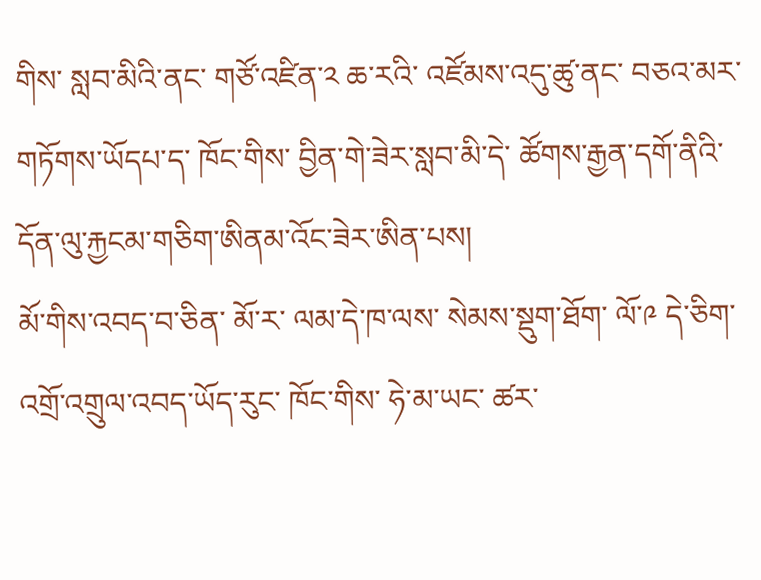གིས་ སླབ་མིའི་ནང་ གཙོ་འཛིན་༢ ཆ་རའི་ འཛོམས་འདུ་ཚུ་ནང་ བཅའ་མར་གཏོགས་ཡོདཔ་ད་ ཁོང་གིས་ བྱིན་གེ་ཟེར་སླབ་མི་དེ་ ཚོགས་རྒྱན་དགོ་ནིའི་དོན་ལུ་རྐྱངམ་གཅིག་ཨིནམ་འོང་ཟེར་ཨིན་པས།
མོ་གིས་འབད་བ་ཅིན་ མོ་ར་ ལམ་དེ་ཁ་ལས་ སེམས་སྡུག་ཐོག་ ལོ་༩ དེ་ཅིག་ འགྲོ་འགྲུལ་འབད་ཡོད་རུང་ ཁོང་གིས་ ཧེ་མ་ཡང་ ཚར་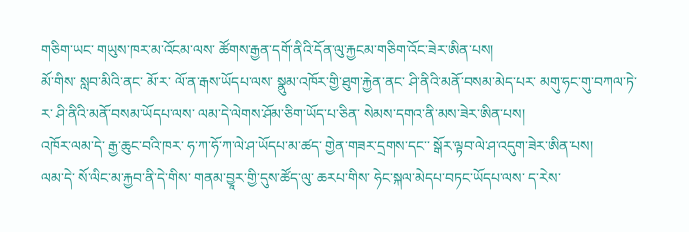གཅིག་ཡང་ གཡུས་ཁར་མ་འོངམ་ལས་ ཚོགས་རྒྱན་དགོ་ནིའི་དོན་ལུ་རྐྱངམ་གཅིག་འོང་ཟེར་ཨིན་པས།
མོ་གིས་ སླབ་མིའི་ནང་ མོ་ར་ ལོ་ན་རྒས་ཡོདཔ་ལས་ སྣུམ་འཁོར་གྱི་ཐུག་རྐྱེན་ནང་ ཤི་ནིའི་མནོ་བསམ་མེད་པར་ མགུ་ཧང་གུ་བཀལ་ཏེ་ར་ ཤི་ནིའི་མནོ་བསམ་ཡོདཔ་ལས་ ལམ་དེ་ལེགས་ཤོམ་ཅིག་ཡོད་པ་ཅིན་ སེམས་དགའ་ནི་མས་ཟེར་ཨིན་པས།
འཁོར་ལམ་དེ་ རྒྱ་ཆུང་བའི་ཁར་ ཧ་ཀ་ཧོ་ཀ་ལེ་ཤ་ཡོདཔ་མ་ཚད་ གྱེན་གཟར་དྲགས་དང་་ སྒོར་ལྟབ་ལེ་ཤ་འདུག་ཟེར་ཨིན་པས།
ལམ་དེ་ སོ་ལིང་མ་རྐྱབ་ནི་དེ་གིས་ གནམ་བྱཱར་གྱི་དུས་ཚོད་ལུ་ ཆརཔ་གིས་ ཧེང་སྐལ་མེདཔ་བཏང་ཡོདཔ་ལས་ ད་རེས་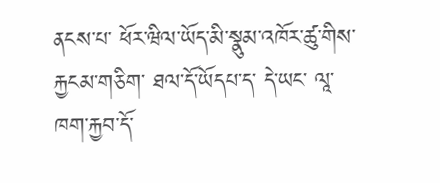ནངས་པ་ ཕོར་ཝིལ་ཡོད་མི་སྣུམ་འཁོར་ཚུ་གིས་རྐྱངམ་གཅིག་ ཐལ་དོ་ཡོདཔ་ད་ དེ་ཡང་ ལཱ་ཁག་རྐྱབ་དོ་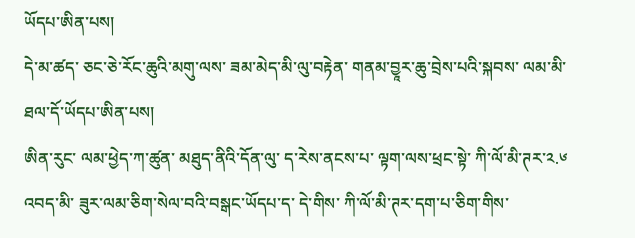ཡོདཔ་ཨིན་པས།
དེ་མ་ཚད་ ཅང་ཅེ་རོང་ཆུའི་མགུ་ལས་ ཟམ་མེད་མི་ལུ་བརྟེན་ གནམ་བྱཱར་ཆུ་བྲེས་པའི་སྐབས་ ལམ་མི་ཐལ་དོ་ཡོདཔ་ཨིན་པས།
ཨིན་རུང་ ལམ་ཕྱེད་ཀ་ཚུན་ མཐུད་ནིའི་དོན་ལུ་ ད་རེས་ནངས་པ་ ལྟག་ལས་ཕྲང་སྟེ་ ཀི་ལོ་མི་ཊར་༢.༦ འབད་མི་ ཟུར་ལམ་ཅིག་སེལ་བའི་བསྒང་ཡོདཔ་ད་ དེ་གིས་ ཀི་ལོ་མི་ཊར་དག་པ་ཅིག་གིས་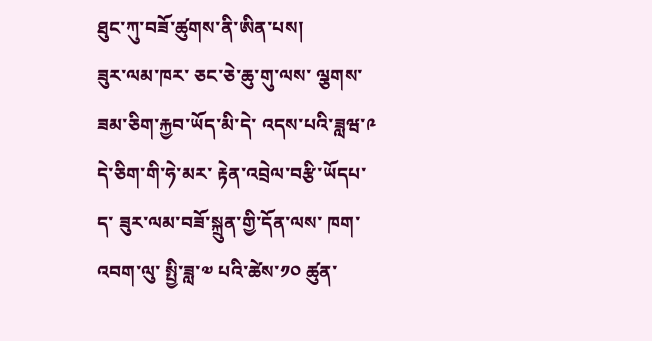ཐུང་ཀུ་བཟོ་ཚུགས་ནི་ཨིན་པས།
ཟུར་ལམ་ཁར་ ཅང་ཅེ་ཆུ་གུ་ལས་ ལྕགས་ཟམ་ཅིག་རྐྱབ་ཡོད་མི་དེ་ འདས་པའི་ཟླཝ་༩ དེ་ཅིག་གི་ཧེ་མར་ རྟེན་འབྲེལ་བརྩི་ཡོདཔ་ད་ ཟུར་ལམ་བཟོ་སྐྲུན་གྱི་དོན་ལས་ ཁག་འབག་ལུ་ སྤྱི་ཟླ་༧ པའི་ཚེས་༡༠ ཚུན་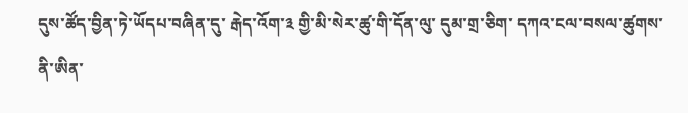དུས་ཚོད་བྱིན་ཏེ་ཡོདཔ་བཞིན་དུ་ རྒེད་འོག་༣ གྱི་མི་སེར་ཚུ་གི་དོན་ལུ་ དུམ་གྲ་ཅིག་ དཀའ་ངལ་བསལ་ཚུགས་ནི་ཨིན་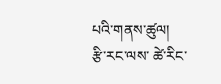པའི་གནས་ཚུལ།
རྩི་རང་ལས་ ཚེ་རིང་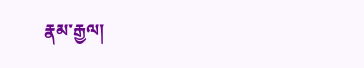རྣམ་རྒྱལ།